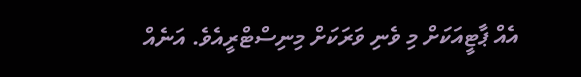އެއް ޕާޓީއަކަށް މި ވެނި ވަރަކަށް މިނިސްޓްރީއެވެ. އަނެއް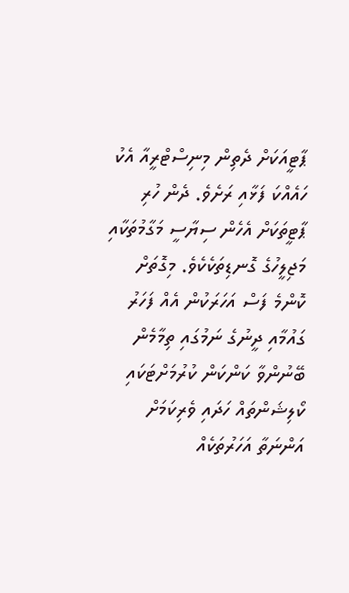ޕާޓީއަކަށް ދެތިން މިނިސްޓްރީއާ އެކު ހައެއްކަ ފަޅާއި ރަށެވެ. ދެން ހުރި ޕާޓީތަކަށް އެހެން ސިޔާސީ މަގާމުތަކާއި މަޖިލީހުގެ ގޮނޑިތަކެކެވެ. މިގޮތަށް ކޮންމެ ފަސް އަހަރަކުން އެއް ފަހަރު ގައުމާއި ދީނުގެ ނަމުގައި ތިމާމެން ބޭނުންވާ ކަންކަން ކުރުމަށްޓަކައި ކޯލިޝަންތައް ހަދައި ވެރިކަމަށް އަންނަތާ އަހަރުތަކެއް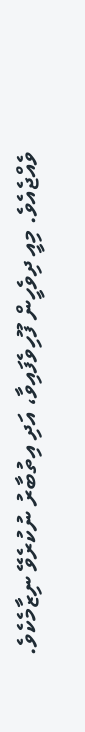ވެއްޖެއެވެ. މިއީ ދިވެހީން ފޫހިވެފައިވާ، އަދި އިތުބާރު ނުކުރެވޭ ނިޒާމެކެވެ.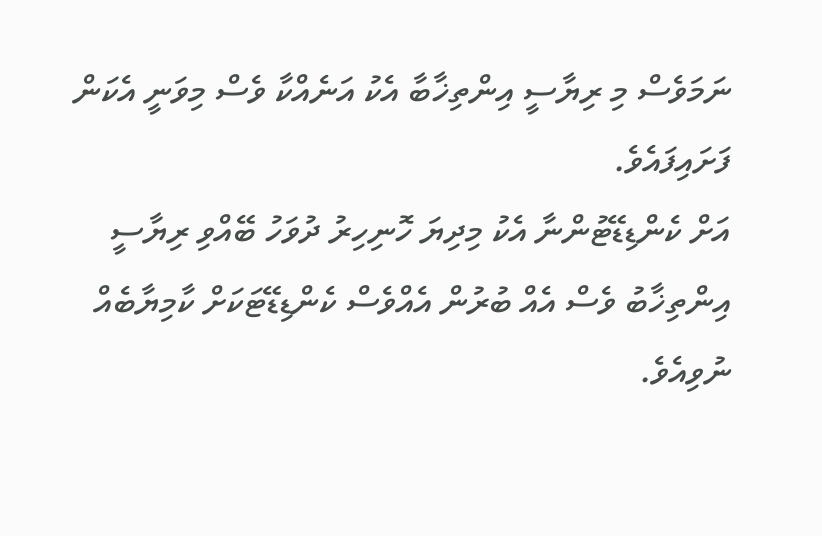ނަމަވެސް މި ރިޔާސީ އިންތިޚާބާ އެކު އަނެއްކާ ވެސް މިވަނީ އެކަން ފަށައިފައެވެ.
އަށް ކެންޑިޑޭޓުންނާ އެކު މިދިޔަ ހޮނިހިރު ދުވަހު ބޭއްވި ރިޔާސީ އިންތިޚާބު ވެސް އެއް ބުރުން އެއްވެސް ކެންޑިޑޭޓަކަށް ކާމިޔާބެއް ނުވިއެވެ.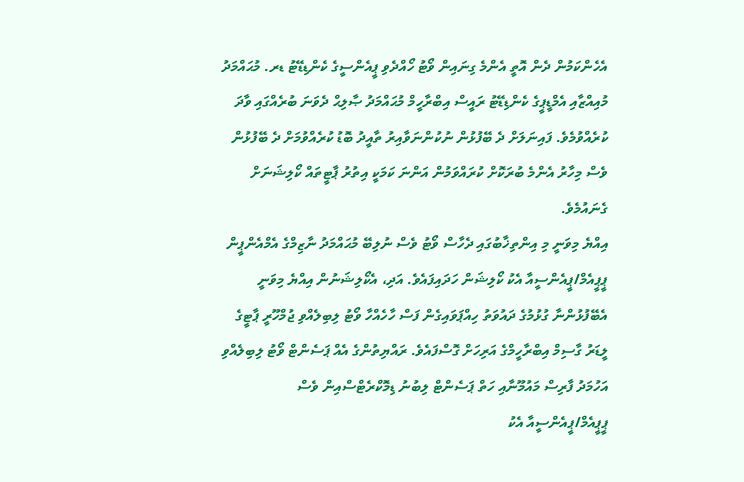އެހެންކަމުން ދެން އޮތީ އެންމެ ގިނައިން ވޯޓު ހޯއްދެވި ޕީއެންސީގެ ކެންޑިޑޭޓު ޑރ. މުޙައްމަދު މުއިއްޒާއި އެމްޑީޕީގެ ކެންޑިޑޭޓު ރައީސް އިބްރާހީމް މުޙައްމަދު ޞާލިޙް ދެވަނަ ބުރެއްގައި ވާދަ ކުރެއްވުމެވެ. ފައިނަލަށް ދެ ބޭފުޅުން ނުކުންނަވާއިރު ތާއީދު ބޮޑު ކުރެއްވުމަށް ދެ ބޭފުޅުން ވެސް މިހާރު އެންމެ ބުރަކޮށް ކުރައްވަމުން އަންނަ ކަމަކީ އިތުރު ޕާޓީތައް ކޯލިޝަނަށް ގެނައުމެވެ.
އިއްޔެ މިވަނީ މި އިންތިޚާބުގައި ދެހާސް ވޯޓު ވެސް ނުލިބޭ މުޙައްމަދު ނާޒިމްގެ އެމްއެންޕީން ޕީޕީއެމް/ޕީއެންސީއާ އެކު ކޯލިޝަން ހަދައިފައެވެ. އަދި، އެކޯލިޝަނުން އިއްޔެ މިވަނީ އެބޭފުޅުންނާ ގުޅުމުގެ ދައުވަތު ހިއްޕަވައިގެން ފަސް ހާހެއްހާ ވޯޓު ލިބިލެއްވި ޖުމްހޫރީ ޕާޓީގެ ލީޑަރު ގާސިމް އިބްރާހީމްގެ އަރިހަށް ގޮސްފައެވެ. ރައްޔިތުންގެ އެއް ޕަސެންޓް ވޯޓު ލިބިލެއްވި އަހުމަދު ފާރިސް މައުމޫނާއި ހަތް ޕަސެންޓް ލިބުނު ޑިމޮކްރެޓްސްއިން ވެސް ޕީޕީއެމް/ޕީއެންސީއާ އެކު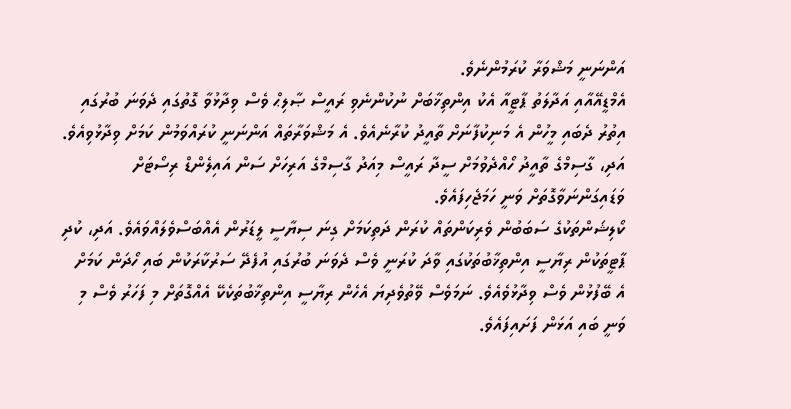އަންނަނީ މަޝްވަރާ ކުރަމުންނެވެ.
އެމްޑީއޭއާއި އަދާލަތު ޕާޓީއާ އެކު އިންތިޚާބަށް ނުކުންނެވި ރައީސް ޞާލިޙް ވެސް ވިދާޅުވާ ގޮތުގައި ދެވަނަ ބުރުގައި އިތުރު ދެބައި މީހުން އެ މަނިކުފާނަށް ތާއީދު ކުރާނެއެވެ. އެ މަޝްވަރާތައް އަންނަނީ ކުރައްވަމުން ކަމަށް ވިދާޅުވިއެވެ. އަދި، ގާސިމްގެ ތާއީދު ހޯއްދެވުމަށް ސީދާ ރައީސް މިއަދު ގާސިމްގެ އަރިހަށް ސަން އައިލެންޑް ރިސޯޓަށް ވަޑައިގަންނަވާގޮތަށް ވަނީ ހަމަޖެހިފައެވެ.
ކޯލިޝަންތަކުގެ ސަބަބުން ވެރިކަންތައް ކުރަން ދަތިކަމަށް ގިނަ ސިޔާސީ ލީޑަރުން އެއްބަސްވެލައްވައެވެ. އަދި، ކުދި ޕާޓީތަކުން ރިޔާސީ އިންތިޚާބުތަކުގައި ވާދަ ކުރަނީ ވެސް ދެވަނަ ބުރުގައި އުފެދޭ ސަރުކާރަކުން ބައި ހޯދަން ކަމަށް އެ ބޭފުޅުން ވެސް ވިދާޅުވެއެވެ. ނަމަވެސް ވޭތުވެދިޔަ އެހެން ރިޔާސީ އިންތިޚާބުތަކެކޭ އެއްގޮތަށް މި ފަހަރު ވެސް މި ވަނީ ބައި އަޅަން ފަށައިފައެވެ.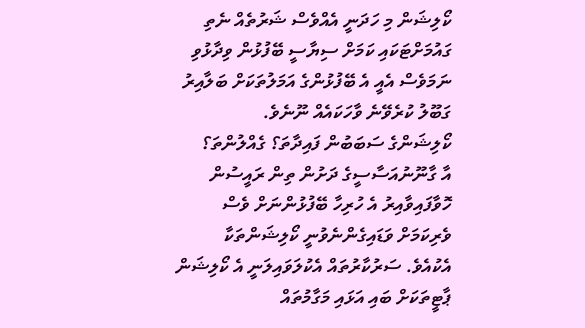ކޯލިޝަން މި ހަދަނީ އެއްވެސް ޝަރުތެއް ނެތި ގައުމަށްޓަކައި ކަމަށް ސިޔާސީ ބޭފުޅުން ވިދާޅުވި ނަމަވެސް އެއީ އެ ބޭފުޅުންގެ އަމަލުތަކަށް ބަލާއިރު ގަބޫލު ކުރެވޭނެ ވާހަކައެއް ނޫނެވެ.
ކޯލިޝަންގެ ސަބަބުން ފައިދާތަ؟ ގެއްލުންތަ؟
އާ ގާނޫނުއަސާސީގެ ދަށުން ތިން ރައީސުން ހޮވާފައިވާއިރު އެ ހުރިހާ ބޭފުޅުންނަށް ވެސް ވެރިކަމަށް ވަޑައިގެންނެވުނީ ކޯލިޝަންތަކާ އެކުއެވެ. ސަރުކާރުތައް އެކުލަވައިލަނީ އެ ކޯލިޝަން ޕާޓީތަކަށް ބައި އަޅައި މަގާމުތައް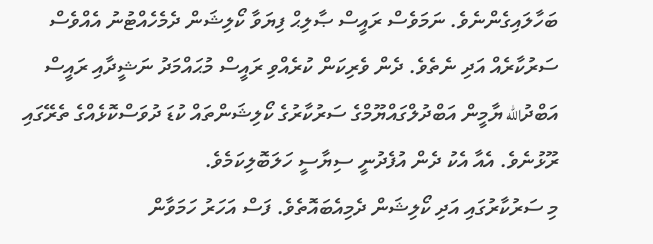ބަހާލައިގެންނެވެ. ނަމަވެސް ރައީސް ޞާލިޙް ފިޔަވާ ކޯލިޝަން ދެމެހެއްޓުނު އެއްވެސް ސަރުކާރެއް އަދި ނެތެވެ. ދެން ވެރިކަން ކުރެއްވި ރައީސް މުޙައްމަދު ނަޝީދާއި ރައީސް އަބްދުالله ޔާމީން އަބްދުލްގައްޔޫމްގެ ސަރުކާރުގެ ކޯލިޝަންތައް ކުޑަ ދުވަސްކޮޅެއްގެ ތެރޭގައި ރޫޅުނެވެ. އެއާ އެކު ދެން އުފެދުނީ ސިޔާސީ ހަލަބޮލިކަމެވެ.
މި ސަރުކާރުގައި އަދި ކޯލިޝަން ދެމިއެބައޮތެވެ. ފަސް އަހަރު ހަމަވާން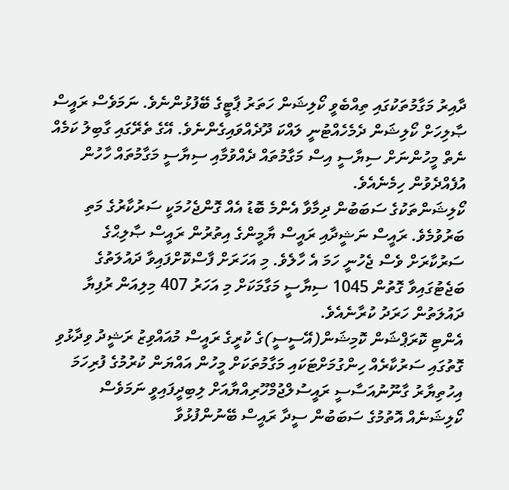ދާއިރު މަގާމުތަކުގައި ތިއްބެވީ ކޯލިޝަން ހަތަރު ޕާޓީގެ ބޭފުޅުންނެވެ. ނަމަވެސް ރައީސް ޞާލިހަށް ކޯލިޝަން ދެމެހެއްޓުނީ ލައްކަ ދޫދެއްވައިގެންނެވެ. އޭގެ ތެރޭގައި ގާބިލު ކަމެއް ނެތް މީހުންނަށް ސިޔާސީ އިސް މަގާމުތައް ދެއްވުމާއި ސިޔާސީ މަގާމުތައް ހާހުން އުފެއްދެވުން ހިމެނެއެވެ.
ކޯލިޝަންތަކުގެ ސަބަބުން ދިމާވާ އެންމެ ބޮޑު އެއް ގޮންޖެހުމަކީ ސަރުކާރުގެ މަތި ބަރުވުމެވެ. ރައީސް ނަޝީދާއި ރައީސް ޔާމީންގެ އިތުރުން ރައީސް ޞާލިޙްގެ ސަރުކާރަށް ވެސް ޖެހުނީ ހަމަ އެ ހާލެވެ. މި އަހަރަށް ފާސްކޮށްފައިވާ ދައުލަތުގެ ބަޖެޓުގައިވާ ގޮތުން 1045 ސިޔާސީ މަގާމަކަށް މި އަހަރު 407 މިލިއަން ރުފިޔާ ދައުލަތުން ހަރަދު ކުރާނެއެވެ.
އެންޓި ކޮރަޕްޝަން ކޮމިޝަން(އޭސީސީ)ގެ ކުރީގެ ރައީސް މުއައްވިޒު ރަޝީދު ވިދާޅުވި ގޮތުގައި ސަރުކާރެއް ހިންގުމަށްޓަކައި މަގާމުތަކަށް މީހުން އައްޔަން ކުރުމުގެ ފުރިހަމަ އިހުތިޔާރު ގާނޫނުއަސާސީ ރައީސުލްޖުމްހޫރިއްޔާއަށް ލިބިދީފައިވީ ނަމަވެސް ކޯލިޝަނެއް އޮތުމުގެ ސަބަބުން ސީދާ ރައީސް ބޭނުންފުޅުވާ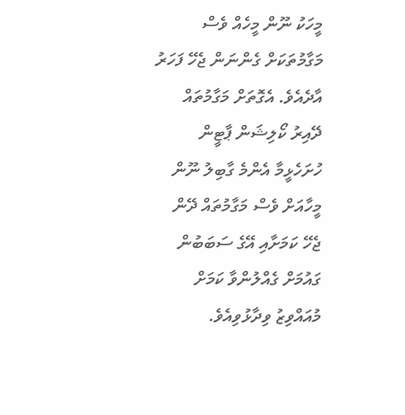މީހަކު ނޫން މީހެއް ވެސް މަގާމުތަކަށް ގެންނަން ޖެހޭ ފަހަރު އާދެއެވެ. އެގޮތަށް މަގާމުތައް ދޭއިރު ކޯލިޝަން ޕާޓީން ހުށަހެޅީމާ އެންމެ ގާބިލު ނޫން މީހާއަށް ވެސް މަގާމުތައް ދޭން ޖެހޭ ކަމަށާއި އޭގެ ސަބަބުން ގައުމަށް ގެއްލުންވާ ކަމަށް މުއައްވިޒު ވިދާޅުވިއެވެ.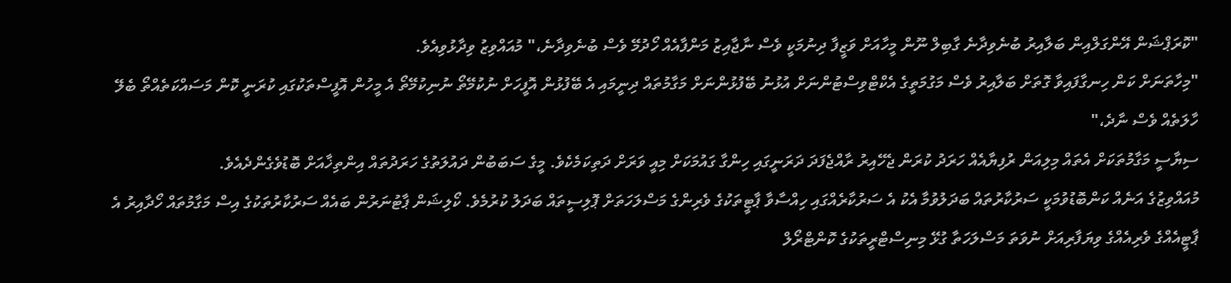"ކޮރަޕްޝަން އޭންގަލްއިން ބަލާއިރު ބުނެވިދާނެ ގާބިލް ނޫން މީހާއަށް ވަޒީފާ ދިނުމަކީ ވެސް ނާޖާއިޒު މަންފާއެއް ހޯދުމޭ ވެސް ބުނެވިދާނެ،" މުއައްވިޒު ވިދާޅުވިއެވެ.
"މިހާތަނަށް ކަން ހިނގާފައިވާ ގޮތަށް ބަލާއިރު ވެސް މަގުމަތީގެ އެކްޓްވިސްޓުންނަށް އުޅުނު ބޭފުޅުންނަށް މަގާމުތައް ދިނީމައި އެ ބޭފުޅުން އޮފީހަށް ނުކުމޭތޯ ނުނިކުމޭތޯ އެ މީހުން އޮފީސްތަކުގައި ކުރަނީ ކޮން މަސައްކަތެއްތޯ ބެލޭ ހާލަތެއް ވެސް ނާދެ،"
ސިޔާސީ މަގާމުތަކަށް އެތައް މިލިއަން ރުފިޔާއެއް ހަރަދު ކުރަން ޖެހޭއިރު ރާއްޖެފަދަ ދަރަނީގައި ހިންގާ ގައުމަކަށް މިއީ ވަރަށް ދަތިކަމެކެވެ. މީގެ ސަބަބުން ދައުލަތުގެ ހަރަދުތައް އިންތިޚާއަށް ބޮޑުވެގެންދެއެވެ.
މުއައްވިޒުގެ އަނެއް ކަންބޮޑުވުމަކީ ސަރުކާރުތައް ބަދަލުވުމާ އެކު އެ ސަރުކާރެއްގައި ހިއްސާވާ ޕާޓީތަކުގެ ވެރިންގެ މަސްލަހަތަށް ޕޮލިސީތައް ބަދަލު ކުރުމެވެ. ކޯލިޝަން ޕާޓުނަރުން ބައެއް ސަރުކާރުތަކުގެ އިސް މަގާމުތައް ހޯދާއިރު އެ ޕާޓީއެއްގެ ވެރިއެއްގެ ވިޔަފާރިއަށް ނުވަތަ މަސްލަހަތާ ގުޅޭ މިނިސްޓްރީތަކުގެ ކޮންޓްރޯލް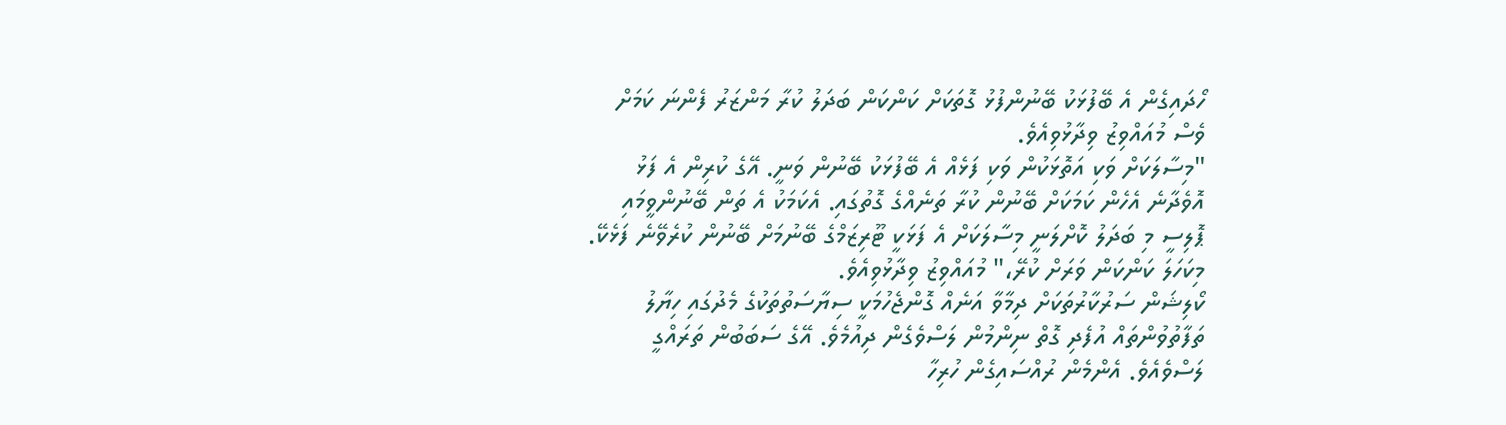ހޯދައިގެން އެ ބޭފުޅަކު ބޭނުންފުޅު ގޮތަކަށް ކަންކަން ބަދަލު ކުރާ މަންޒަރު ފެންނަ ކަމަށް ވެސް މުއައްވިޒު ވިދާޅުވިއެވެ.
"މިސާލަކަށް ވަކި އަތޮޅަކުން ވަކި ފަޅެއް އެ ބޭފުޅަކު ބޭނުން ވަނީ. އޭގެ ކުރިން އެ ފަޅު އޮވެދާނެ އެހެން ކަމަކަށް ބޭނުން ކުރާ ތަނެއްގެ ގޮތުގައި. އެކަމަކު އެ ތަން ބޭނުންވީމައި ޕޮލިސީ މި ބަދަލު ކޮށްލަނީ މިސާލަކަށް އެ ފަޅަކީ ޓޫރިޒަމްގެ ބޭނުމަށް ބޭނުން ކުރެވޭނެ ފަޅެކޭ. މިކަހަލަ ކަންކަން ވަރަށް ކުރޭ،" މުއައްވިޒު ވިދާޅުވިއެވެ.
ކޯލިޝަން ސަރުކާރުތަކަށް ދިމާވާ އަނެއް ގޮންޖެހުމަކީ ސިޔާސަތުތަކުގެ މެދުގައި ހިޔާލު ތަފާތުވުންތައް އުފެދި ގޮތް ނިންމުން ލަސްވެގެން ދިއުމެވެ. އޭގެ ސަބަބުން ތަރައްގީ ލަސްވެއެވެ. އެންމެން ރުއްސައިގެން ހުރިހާ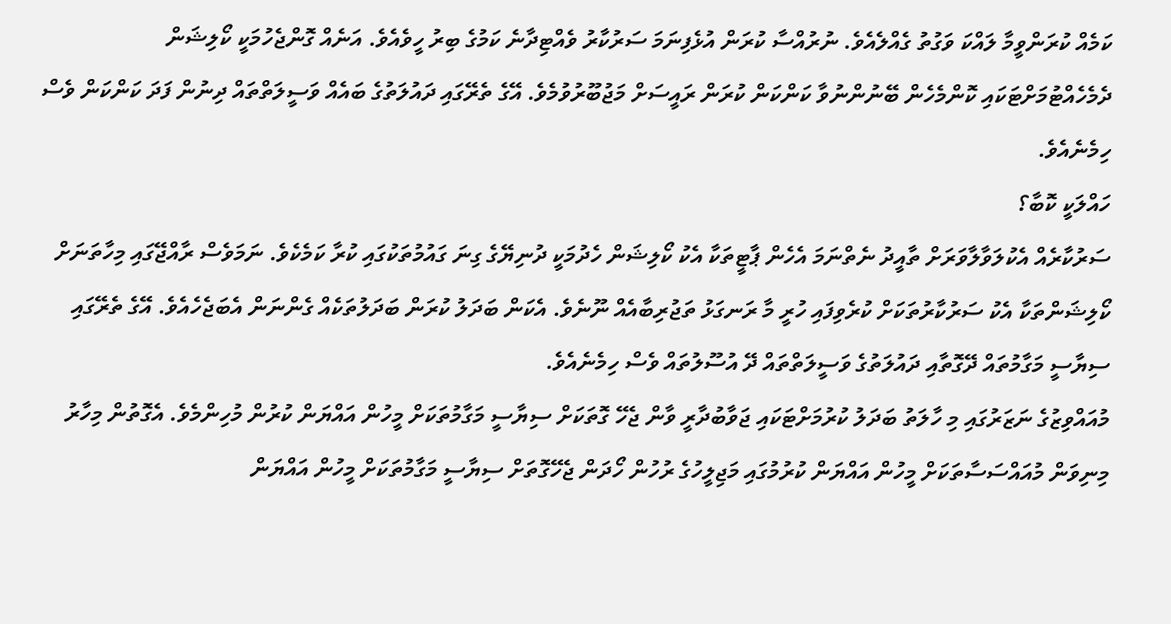ކަމެއް ކުރަންވީމާ ލައްކަ ވަގުތު ގެއްލެއެވެ. ނުރުއްސާ ކުރަން އުޅެފިނަމަ ސަރުކާރު ވެއްޓިދާނެ ކަމުގެ ބިރު ހީވެއެވެ. އަނެއް ގޮންޖެހުމަކީ ކޯލިޝަން ދެމެހެއްޓުމަށްޓަކައި ކޮންމެހެން ބޭނުންނުވާ ކަންކަން ކުރަން ރައީސަށް މަޖުބޫރުވުމެވެ. އޭގެ ތެރޭގައި ދައުލަތުގެ ބައެއް ވަސީލަތްތައް ދިނުން ފަދަ ކަންކަން ވެސް ހިމެނެއެވެ.
ހައްލަކީ ކޮބާ؟
ސަރުކާރެއް އެކުލަވާލާވަރަށް ތާއީދު ނެތްނަމަ އެހެން ޕާޓީތަކާ އެކު ކޯލިޝަން ހެދުމަކީ ދުނިޔޭގެ ގިނަ ގައުމުތަކުގައި ކުރާ ކަމެކެވެ. ނަމަވެސް ރާއްޖޭގައި މިހާތަނަށް ކޯލިޝަންތަކާ އެކު ސަރުކާރުތަކަށް ކުރެވިފައި ހުރީ މާ ރަނގަޅު ތަޖުރިބާއެއް ނޫނެވެ. އެކަން ބަދަލު ކުރަން ބަދަލުތަކެއް ގެންނަން އެބަޖެހެއެވެ. އޭގެ ތެރޭގައި ސިޔާސީ މަގާމުތައް ދޭގޮތާއި ދައުލަތުގެ ވަސީލަތްތައް ދޭ އުސޫލުތައް ވެސް ހިމެނެއެވެ.
މުއައްވިޒުގެ ނަޒަރުގައި މި ހާލަތު ބަދަލު ކުރުމަށްޓަކައި ޖަވާބުދާރީ ވާން ޖެހޭ ގޮތަކަށް ސިޔާސީ މަގާމުތަކަށް މީހުން އައްޔަން ކުރުން މުހިންމެވެ. އެގޮތުން މިހާރު މިނިވަން މުއައްސަސާތަކަށް މީހުން އައްޔަން ކުރުމުގައި މަޖިލީހުގެ ރުހުން ހޯދަން ޖެހޭގޮތަށް ސިޔާސީ މަގާމުތަކަށް މީހުން އައްޔަން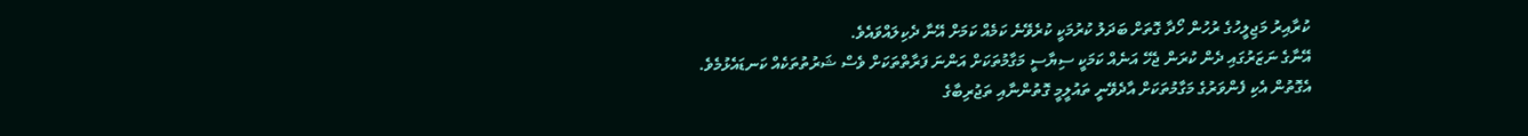ކުރާއިރު މަޖިލީހުގެ ރުހުން ހޯދާ ގޮތަށް ބަދަލު ކުރުމަކީ ކުރެވޭނެ ކަމެއް ކަމަށް އޭނާ ދެކިލައްވައެވެ.
އޭނާގެ ނަޒަރުގައި ދެން ކުރަން ޖެހޭ އަނެއް ކަމަކީ ސިޔާސީ މަގާމުތަކަށް އަންނަ ފަރާތްތަކަށް ވެސް ޝަރުތުތަކެއް ކަނޑައެޅުމެވެ. އެގޮތުން އެކި ފެންވަރުގެ މަގާމުތަކަށް އާދެވޭނީ ތައުލީމީ ގޮތުންނާއި ތަޖުރިބާގެ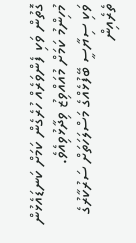ގޮތުން ވަކި ފެންވަރެއް ހުރެގެން ކަމަށް ކަނޑައެޅުން މުހިންމު ކަމަށް މުއައްވިޒު ވިދާޅުވިއެވެ.
ވަކި ސިޔާސީ ބޭފުޅެއްގެ މަސްލަހަތަށް ސަރުކާރުގެ ތެރެއިން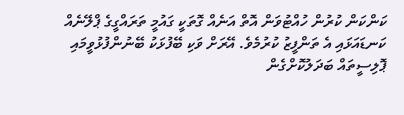ކަންކަން ކުރުން ހުއްޓުވަން އޮތް އަނެއް ގޮތަކީ ގައުމީ ތަރައްގީގެ ޕްލޭނެއް ކަނޑައަޅައި އެ ތަންފީޒު ކުރުމެވެ. އޭރަށް ވަކި ބޭފުޅަކު ބޭނުންފުޅުވީމައި ޕޮލިސީތައް ބަދަލުކޮށްގެން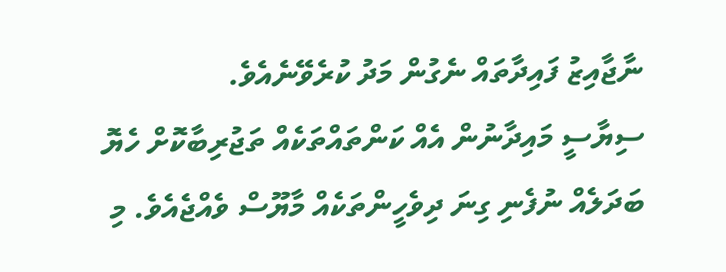ނާޖާއިޒު ފައިދާތައް ނެގުން މަދު ކުރެވޭނެއެވެ.
ސިޔާސީ މައިދާނުން އެއް ކަންތައްތަކެއް ތަޖުރިބާކޮށް ހެޔޮ ބަދަލެއް ނުފެނި ގިނަ ދިވެހީންތަކެއް މާޔޫސް ވެއްޖެއެވެ. މި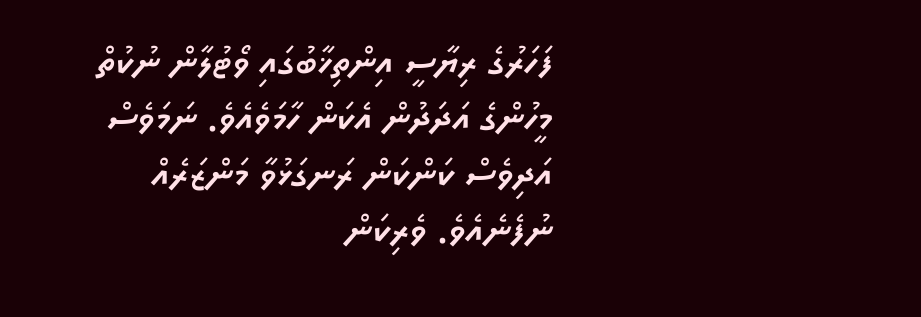ފަހަރުގެ ރިޔާސީ އިންތިޚާބުގައި ވޯޓުލާން ނުކުތް މީހުންގެ އަދަދުން އެކަން ހާމަވެއެވެ. ނަމަވެސް އަދިވެސް ކަންކަން ރަނގަޅުވާ މަންޒަރެއް ނުފެނެއެވެ. ވެރިކަން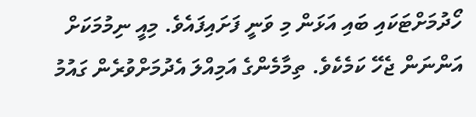ހޯދުމަށްޓަކައި ބައި އަޅަން މި ވަނީ ފަށައިފައެވެ. މިއީ ނިމުމަކަށް އަންނަން ޖެހޭ ކަމެކެވެ. ތިމާމެންގެ އަމިއްލަ އެދުމަށްވުރެން ގައުމު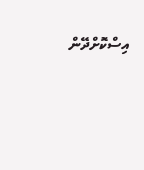އިސްކޮށްދޭން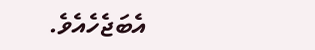އެބަޖެހެއެވެ.